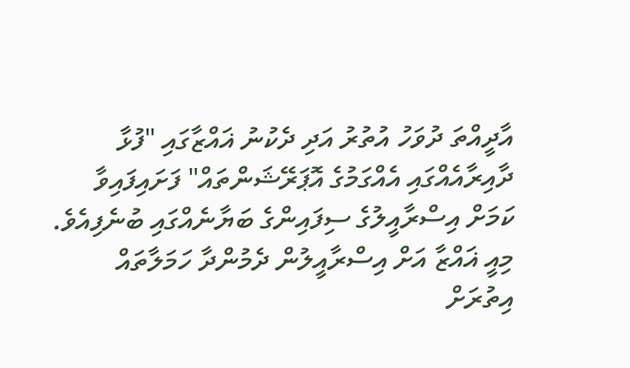އާދީއްތަ ދުވަހު އުތުރު އަދި ދެކުނު ޣައްޒާގައި "ފުޅާ ދާއިރާއެއްގައި އެއްގަމުގެ އޮޕަރޭޝަންތައް" ފަށައިފައިވާ ކަމަށް އިސްރާއީލުގެ ސިފައިންގެ ބަޔާނެއްގައި ބުނެފިއެވެ.
މިއީ ޣައްޒާ އަށް އިސްރާއީލުން ދެމުންދާ ހަމަލާތައް އިތުރަށް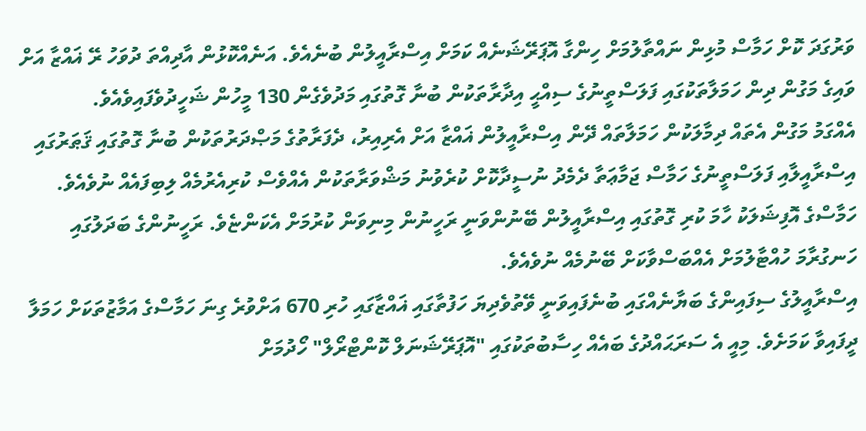ވަރުގަދަ ކޮށް ހަމާސް މުޅިން ނައްތާލުމަށް ހިންގާ އޮޕަރޭޝަނެއް ކަމަށް އިސްރާއީލުން ބުނެއެވެ. އަނެއްކޮޅުން އާދިއްތަ ދުވަހު ރޭ ޣައްޒާ އަށް ވައިގެ މަގުން ދިން ހަމަލާތަކުގައި ފަލަސްތީނުގެ ސިއްޙީ އިދާރާތަކުން ބުނާ ގޮތުގައި މަދުވެގެން 130 މީހުން ޝަހީދުވެފައިވެއެވެ.
އެއްގަމު މަގުން އެތައް ދިމާލަކުން ހަމަލާތައް ދޭން އިސްރާއީލުން ޣައްޒާ އަށް އެރިއިރު، ދެފަރާތުގެ މަޞްދަރުތަކުން ބުނާ ގޮތުގައި ޤަޠަރުގައި އިސްރާއީލާއި ފަލަސްތީނުގެ ހަމާސް ޖަމާޢަތާ ދެމެދު ނުސީދާކޮށް ކުރެވުނު މަޝްވަރާތަކުން އެއްވެސް ކުރިއެރުމެއް ލިބިފައެއް ނުވެއެވެ. ހަމާސްގެ އޮފިޝަލަކު ހާމަ ކުރި ގޮތުގައި އިސްރާއީލުން ބޭނުންވަނީ ރަހީނުން މިނިވަން ކުރުމަށް އެކަންޏެވެ. ރަހީނުންގެ ބަދަލުގައި ހަނގުރާމަ ހުއްޓާލުމަށް އެއްބަސްވާކަށް ބޭނުމެއް ނުވެއެވެ.
އިސްރާއީލުގެ ސިފައިންގެ ބަޔާނެއްގައި ބުނެފައިވަނީ ވޭތުވެދިޔަ ހަފުތާގައި ޣައްޒާގައި ހުރި 670 އަށްވުރެ ގިނަ ހަމާސްގެ އަމާޒުތަކަށް ހަމަލާ ދީފައިވާ ކަމަށެވެ. މިއީ އެ ސަރަޙައްދުގެ ބައެއް ހިސާބުތަކުގައި "އޮޕަރޭޝަނަލް ކޮންޓްރޯލް" ހޯދުމަށް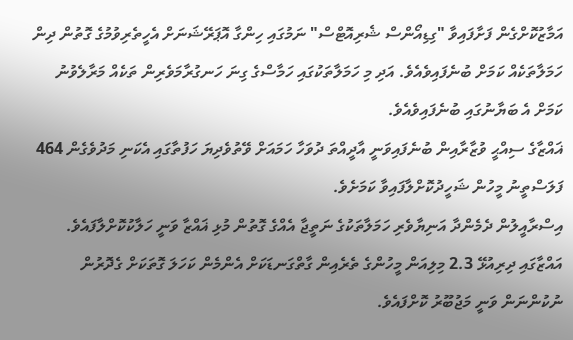އަމާޒުކޮށްގެން ފަށާފައިވާ "ގިޑިއޯންސް ޝެރިއޮޓްސް" ނަމުގައި ހިންގާ އޮޕަރޭޝަނަށް އެހީތެރިވުމުގެ ގޮތުން ދިން ހަމަލާތަކެއް ކަމަށް ބުނެފައިވެއެވެ. އަދި މި ހަމަލާތަކުގައި ހަމާސްގެ ގިނަ ހަނގުރާމަވެރިން ތަކެއް މަރާލެވުނު ކަމަށް އެ ބަޔާނުގައި ބުނެފައިވެއެވެ.
ޣައްޒާގެ ސިއްޙީ ވުޒާރާއިން ބުނެފައިވަނީ އާދީއްތަ ދުވަހާ ހަމައަށް ވޭތުވެދިޔަ ހަފުތާގައި އެކަނި މަދުވެގެން 464 ފަލަސްތީނު މީހުން ޝަހީދުކޮށްލާފައިވާ ކަމަށެވެ.
އިސްރާއީލުން ދެމެންދާ އަނިޔާވެރި ހަމަލާތަކުގެ ނަތީޖާ އެއްގެ ގޮތުން މުޅި ޣައްޒާ ވަނީ ހަލާކުކޮށްލާފައެވެ. އައްޒާގައި ދިރިއުޅޭ 2.3 މިލިއަން މީހުންގެ ތެރެއިން ގާތްގަނޑަކަށް އެންމެން ކަހަލަ ގޮތަކަށް ގެދޮރުން ނުކުންނަން ވަނީ މަޖުބޫރު ކޮށްފައެވެ.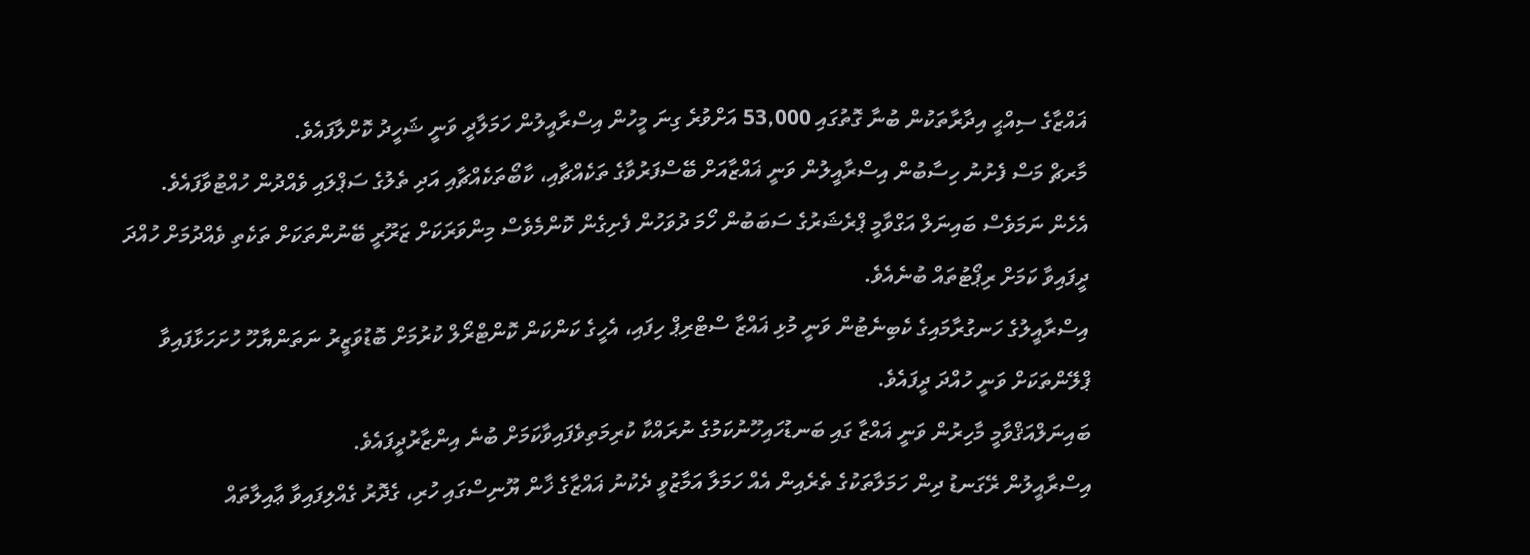ޣައްޒާގެ ސިއްޙީ އިދާރާތަކުން ބުނާ ގޮތުގައި 53,000 އަށްވުރެ ގިނަ މީހުން އިސްރާއީލުން ހަމަލާދީ ވަނީ ޝަހީދު ކޮށްލާފައެވެ.
މާރޗް މަސް ފެށުނު ހިސާބުން އިސްރާއީލުން ވަނީ ޣައްޒާއަށް ބޭސްފަރުވާގެ ތަކެއްޗާއި، ކާބޯތަކެއްޗާއި އަދި ތެލުގެ ސަޕްލައި ވެއްދުން ހުއްޓުވާފައެވެ. އެހެން ނަމަވެސް ބައިނަލް އަގްވާމީ ޕްރެޝަރުގެ ސަބަބުން ހޯމަ ދުވަހުން ފެށިގެން ކޮންމެވެސް މިންވަރަކަށް ޒަރޫރީ ބޭނުންތަކަށް ތަކެތި ވެއްދުމަށް ހުއްދަ ދީފައިވާ ކަމަށް ރިޕޯޓުތައް ބުނެއެވެ.
އިސްރާއީލުގެ ހަނގުރާމައިގެ ކެބިނެޓުން ވަނީ މުޅި ޣައްޒާ ސްޓްރިޕް ހިފައި، އެހީގެ ކަންކަން ކޮންޓްރޯލް ކުރުމަށް ބޮޑުވަޒީރު ނަތަންޔާހޫ ހުށަހަޅާފައިވާ ޕްލޭންތަކަށް ވަނީ ހުއްދަ ދީފައެވެ.
ބައިނަލްއަޤްވާމީ މާހިރުން ވަނީ ޣައްޒާ ގައި ބަނޑުހައިހޫނުކަމުގެ ނުރައްކާ ކުރިމަތިވެފައިވާކަމަށް ބުނެ އިންޒާރުދީފައެވެ.
އިސްރާއީލުން ރޭގަނޑު ދިން ހަމަލާތަކުގެ ތެރެއިން އެއް ހަމަލާ އަމާޒުވީ ދެކުނު ޣައްޒާގެ ޚާން ޔޫނިސްގައި ހުރި، ގެދޮރު ގެއްލިފައިވާ ޢާއިލާތައް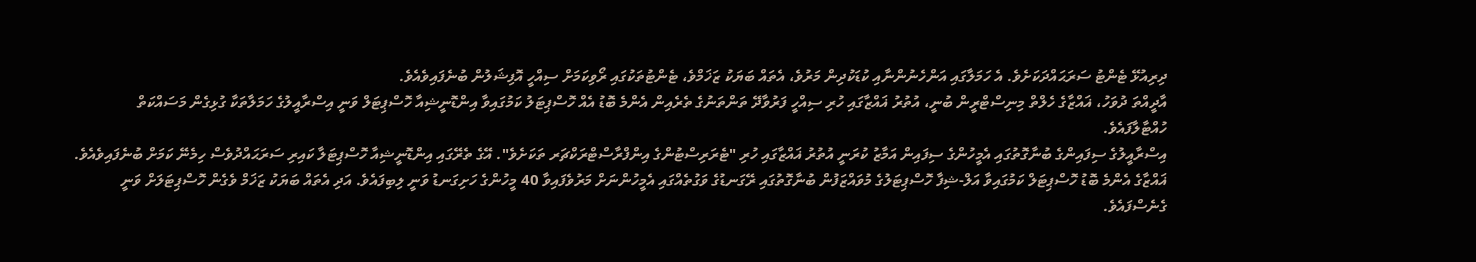ދިރިއުޅޭ ޓެންޓު ސަރަޙައްދަކަށެވެ. އެ ހަމަލާގައި އަންހެނުންނާއި ކުޑަކުދިން މަރުވެ، އެތައް ބަޔަކު ޒަޚަމްވެ، ޓެންޓުތަކުގައި ރޯވިކަމަށް ސިއްހީ އޮފިޝަލުން ބުނެފައިވެއެވެ.
އާދީއްތަ ދުވަހު، ޣައްޒާގެ ހެލްތް މިނިސްޓްރީން ބުނީ، އުތުރު ޣައްޒާގައި ހުރި ސިއްހީ ފަރުވާދޭ ތަންތަނުގެ ތެރެއިން އެންމެ ބޮޑު އެއް ހޮސްޕިޓަލު ކަމުގައިވާ އިންޑޮނީޝިއާ ހޮސްޕިޓަލް ވަނީ އިސްރާއީލުގެ ހަމަލާތަކާ ގުޅިގެން މަސައްކަތް ހުއްޓާލާފައެވެ.
އިސްރާއީލުގެ ސިފައިންގެ ބުނާގޮތުގައި އެމީހުންގެ ސިފައިން އަމާޒު ކުރަނީ އުތުރު ޣައްޒާގައި ހުރި "ޓެރަރިސްޓުންގެ އިންފްރާސްޓްރަކްޗަރ ތަކަށެވެ". އޭގެ ތެރޭގައި އިންޑޮނީޝިއާ ހޮސްޕިޓަލާ ކައިރި ސަރަޙައްދުވެސް ހިމެނޭ ކަމަށް ބުނެފައިވެއެވެ.
ޣައްޒާގެ އެންމެ ބޮޑު ހޮސްޕިޓަލް ކަމުގައިވާ އަލް-ޝިފާ ހޮސްޕިޓަލުގެ މުވައްޒަފުން ބުނާގޮތުގައި ރޭގަނޑުގެ ވަގުތެއްގައި އެމީހުންނަށް މަރުވެފައިވާ 40 މީހުންގެ ހަށިގަނޑު ވަނީ ލިބިފައެވެ. އަދި އެތައް ބަޔަކު ޒަޚަމް ވެގެން ހޮސްޕިޓަލަށް ވަނީ ގެނެސްފައެވެ.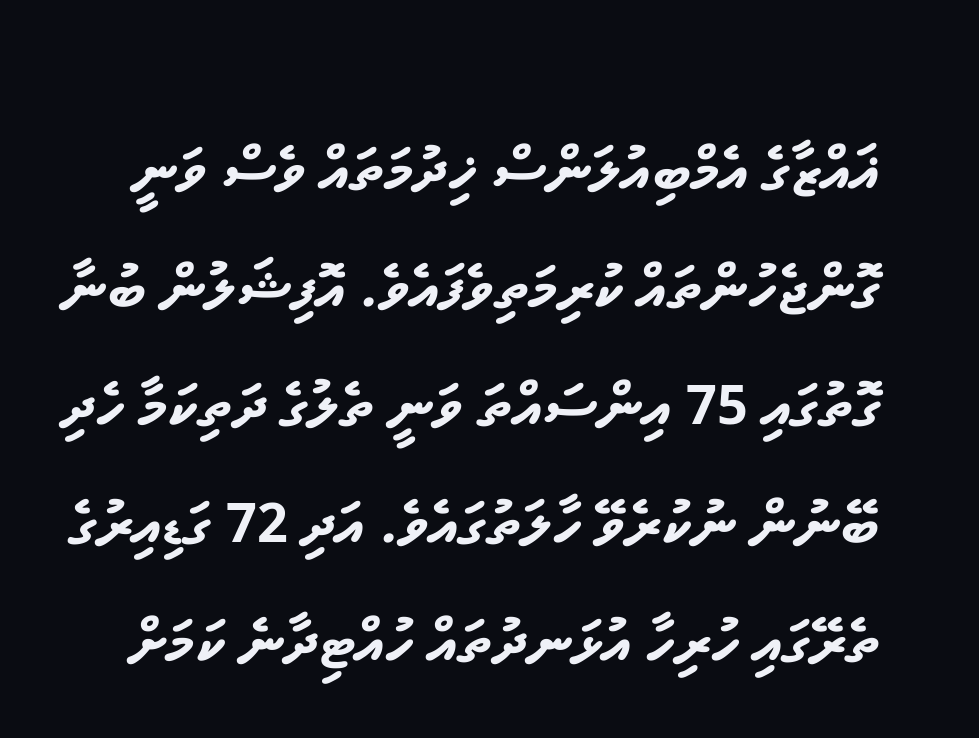ޣައްޒާގެ އެމްބިއުލަންސް ޚިދުމަތައް ވެސް ވަނީ ގޮންޖެހުންތައް ކުރިމަތިވެފައެވެ. އޮފިޝަލުން ބުނާ ގޮތުގައި 75 އިންސައްތަ ވަނީ ތެލުގެ ދަތިކަމާ ހެދި ބޭނުން ނުކުރެވޭ ހާލަތުގައެވެ. އަދި 72 ގަޑިއިރުގެ ތެރޭގައި ހުރިހާ އުޅަނދުތައް ހުއްޓިދާނެ ކަމަށް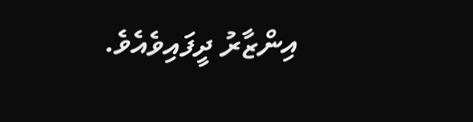އިންޒާރު ދީފައިވެއެވެ.